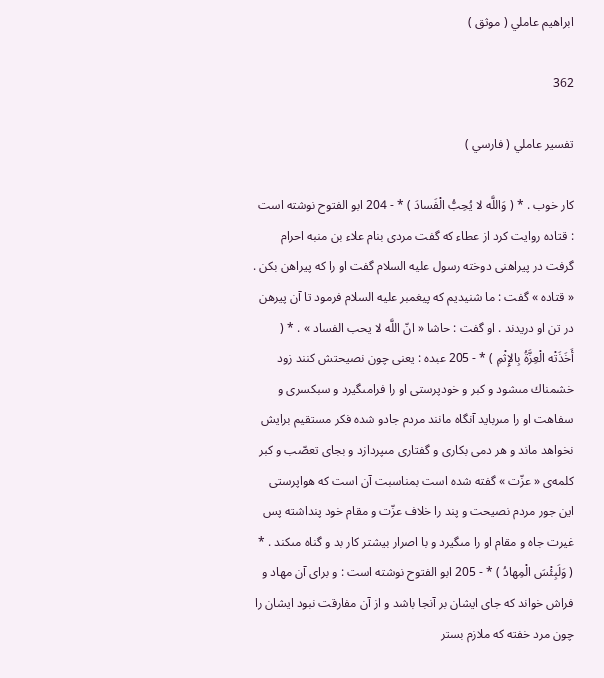ابراهيم عاملي ( موثق )

362

تفسير عاملي ( فارسي )

كار خوب . * ( وَاللَّه لا يُحِبُّ الْفَسادَ ) * - 204 ابو الفتوح نوشته است : قتاده روايت كرد از عطاء كه گفت مردى بنام علاء بن منبه احرام گرفت در پيراهنى دوخته رسول عليه السلام گفت او را كه پيراهن بكن . « قتاده » گفت : ما شنيديم كه پيغمبر عليه السلام فرمود تا آن پيرهن در تن او دريدند . او گفت : حاشا « انّ اللَّه لا يحب الفساد » . * ( أَخَذَتْه الْعِزَّةُ بِالإِثْمِ ) * - 205 عبده : يعنى چون نصيحتش كنند زود خشمناك مىشود و كبر و خودپرستى او را فرامىگيرد و سبكسرى و سفاهت او را مىربايد آنگاه مانند مردم جادو شده فكر مستقيم برايش نخواهد ماند و هر دمى بكارى و گفتارى مىپردازد و بجاى تعصّب و كبر كلمه‌ى « عزّت » گفته شده است بمناسبت آن است كه هواپرستى اين جور مردم نصيحت و پند را خلاف عزّت و مقام خود پنداشته پس غيرت جاه و مقام او را مىگيرد و با اصرار بيشتر كار بد و گناه مىكند . * ( وَلَبِئْسَ الْمِهادُ ) * - 205 ابو الفتوح نوشته است : و براى آن مهاد و فراش خواند كه جاى ايشان بر آنجا باشد و از آن مفارقت نبود ايشان را چون مرد خفته كه ملازم بستر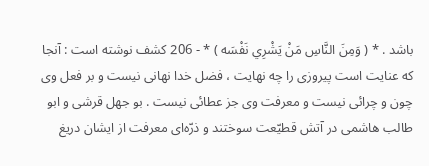باشد . * ( وَمِنَ النَّاسِ مَنْ يَشْرِي نَفْسَه ) * - 206 كشف نوشته است : آنجا كه عنايت است پيروزى را چه نهايت ، فضل خدا نهانى نيست و بر فعل وى چون و چرائى نيست و معرفت وى جز عطائى نيست . بو جهل قرشى و ابو طالب هاشمى در آتش قطيّعت سوختند و ذرّه‌اى معرفت از ايشان دريغ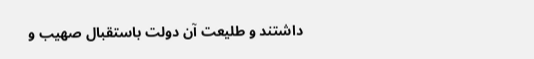داشتند و طليعت آن دولت باستقبال صهيب و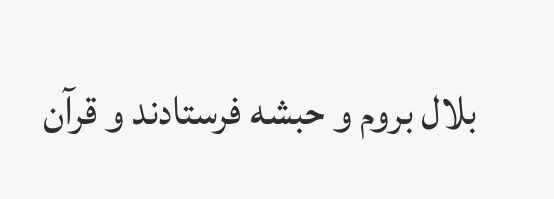بلال بروم و حبشه فرستادند و قرآن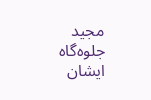مجيد جلوه‌گاه ايشان